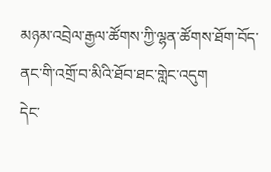མཉམ་འབྲེལ་རྒྱལ་ཚོགས་ཀྱི་ལྷན་ཚོགས་ཐོག་བོད་ནང་གི་འགྲོ་བ་མིའི་ཐོབ་ཐང་གླེང་འདུག
དེང་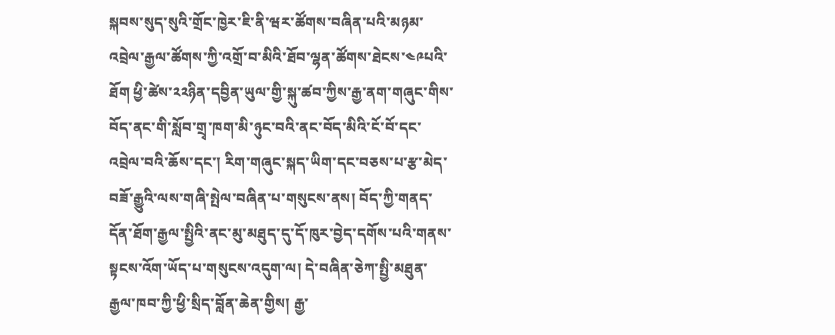སྐབས་སུད་སུའི་གྲོང་ཁྱེར་ཇི་ནི་ཝར་ཚོགས་བཞིན་པའི་མཉམ་འབྲེལ་རྒྱལ་ཚོགས་ཀྱི་འགྲོ་བ་མིའི་ཐོབ་ལྷན་ཚོགས་ཐེངས་༤༩པའི་ཐོག ཕྱི་ཚེས་༢༢ཉིན་དབྱིན་ཡུལ་གྱི་སྐུ་ཚབ་ཀྱིས་རྒྱ་ནག་གཞུང་གིས་བོད་ནང་གི་སློབ་གྲྭ་ཁག་མི་ཉུང་བའི་ནང་བོད་མིའི་ངོ་བོ་དང་འབྲེལ་བའི་ཆོས་དང་། རིག་གཞུང་སྐད་ཡིག་དང་བཅས་པ་རྩ་མེད་བཟོ་རྒྱུའི་ལས་གཞི་སྤེལ་བཞིན་པ་གསུངས་ནས། བོད་ཀྱི་གནད་དོན་ཐོག་རྒྱལ་སྤྱིའི་ནང་མུ་མཐུད་དུ་དོ་ཁུར་བྱེད་དགོས་པའི་གནས་སྟངས་འོག་ཡོད་པ་གསུངས་འདུག་ལ། དེ་བཞིན་ཅེཀ་སྤྱི་མཐུན་རྒྱལ་ཁབ་ཀྱི་ཕྱི་སྲིད་བློན་ཆེན་གྱིས། རྒྱ་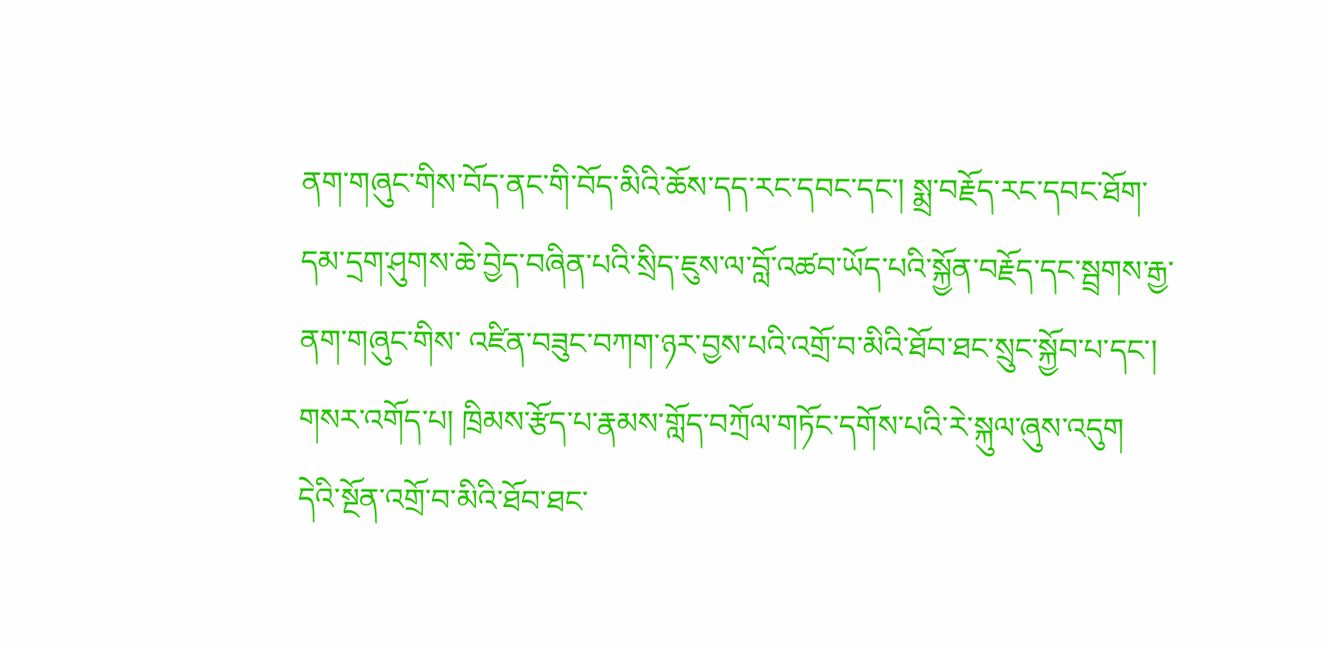ནག་གཞུང་གིས་བོད་ནང་གི་བོད་མིའི་ཆོས་དད་རང་དབང་དང་། སྨྲ་བརྗོད་རང་དབང་ཐོག་དམ་དྲག་ཤུགས་ཆེ་བྱེད་བཞིན་པའི་སྲིད་ཇུས་ལ་བློ་འཚབ་ཡོད་པའི་སྐྱོན་བརྗོད་དང་སྦྲགས་རྒྱ་ནག་གཞུང་གིས་ འཛིན་བཟུང་བཀག་ཉར་བྱས་པའི་འགྲོ་བ་མིའི་ཐོབ་ཐང་སྲུང་སྐྱོབ་པ་དང་། གསར་འགོད་པ། ཁྲིམས་རྩོད་པ་རྣམས་གློད་བཀྲོལ་གཏོང་དགོས་པའི་རེ་སྐུལ་ཞུས་འདུག
དེའི་སྔོན་འགྲོ་བ་མིའི་ཐོབ་ཐང་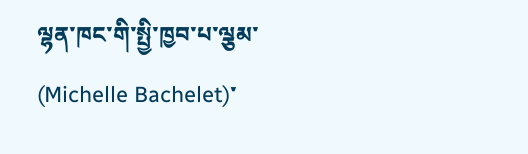ལྷན་ཁང་གི་སྤྱི་ཁྱབ་པ་ལྕམ་ (Michelle Bachelet)་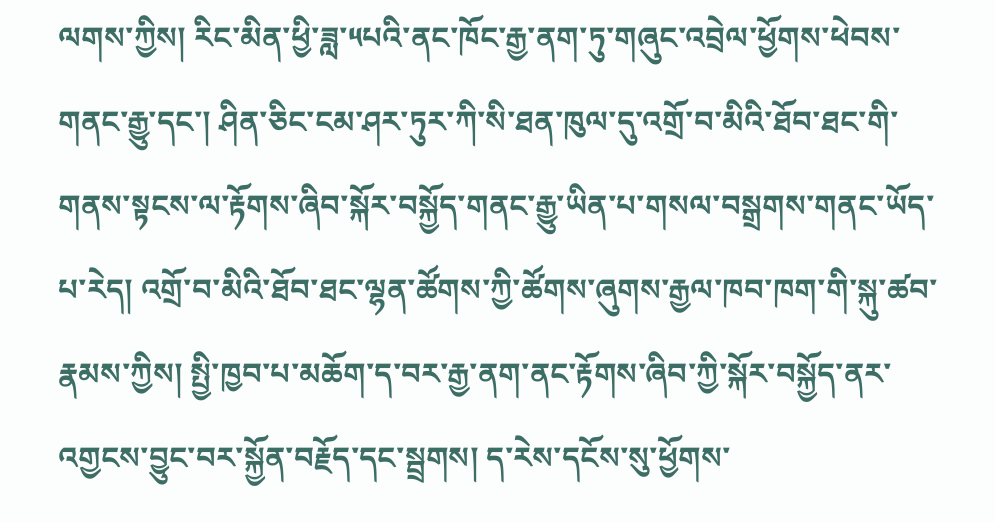ལགས་ཀྱིས། རིང་མིན་ཕྱི་ཟླ་༥པའི་ནང་ཁོང་རྒྱ་ནག་ཏུ་གཞུང་འབྲེལ་ཕྱོགས་ཕེབས་གནང་རྒྱུ་དང་། ཤིན་ཅིང་ངམ་ཤར་ཏུར་ཀི་སི་ཐན་ཁུལ་དུ་འགྲོ་བ་མིའི་ཐོབ་ཐང་གི་གནས་སྟངས་ལ་རྟོགས་ཞིབ་སྐོར་བསྐྱོད་གནང་རྒྱུ་ཡིན་པ་གསལ་བསྒྲགས་གནང་ཡོད་པ་རེད། འགྲོ་བ་མིའི་ཐོབ་ཐང་ལྷན་ཚོགས་ཀྱི་ཚོགས་ཞུགས་རྒྱལ་ཁབ་ཁག་གི་སྐུ་ཚབ་རྣམས་ཀྱིས། སྤྱི་ཁྱབ་པ་མཆོག་ད་བར་རྒྱ་ནག་ནང་རྟོགས་ཞིབ་ཀྱི་སྐོར་བསྐྱོད་ནར་འགྱངས་བྱུང་བར་སྐྱོན་བརྗོད་དང་སྦྲགས། ད་རེས་དངོས་སུ་ཕྱོགས་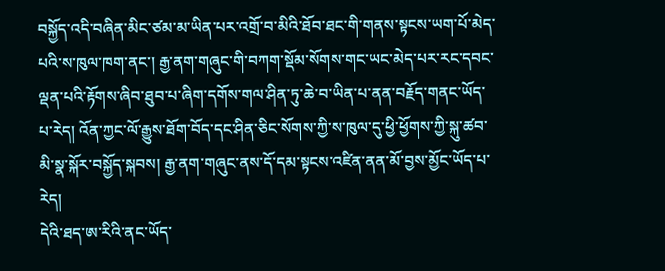བསྐྱོད་འདི་བཞིན་མིང་ཙམ་མ་ཡིན་པར་འགྲོ་བ་མིའི་ཐོབ་ཐང་གི་གནས་སྟངས་ཡག་པོ་མེད་པའི་ས་ཁུལ་ཁག་ནང་། རྒྱ་ནག་གཞུང་གི་བཀག་སྡོམ་སོགས་གང་ཡང་མེད་པར་རང་དབང་ལྡན་པའི་རྟོགས་ཞིབ་ཐུབ་པ་ཞིག་དགོས་གལ་ཤིན་ཏུ་ཆེ་བ་ཡིན་པ་ནན་བརྗོད་གནང་ཡོད་པ་རེད། འོན་ཀྱང་ལོ་རྒྱུས་ཐོག་བོད་དང་ཤིན་ཅིང་སོགས་ཀྱི་ས་ཁུལ་དུ་ཕྱི་ཕྱོགས་ཀྱི་སྐུ་ཚབ་མི་སྣ་སྐོར་བསྐྱོད་སྐབས། རྒྱ་ནག་གཞུང་ནས་དོ་དམ་སྟངས་འཛིན་ནན་མོ་བྱས་མྱོང་ཡོད་པ་རེད།
དེའི་ཐད་ཨ་རིའི་ནང་ཡོད་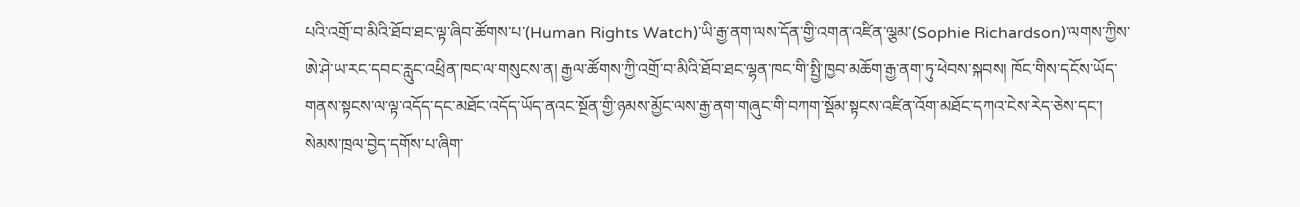པའི་འགྲོ་བ་མིའི་ཐོབ་ཐང་ལྟ་ཞིབ་ཚོགས་པ་(Human Rights Watch)་ཡི་རྒྱ་ནག་ལས་དོན་གྱི་འགན་འཛིན་ལྕམ་(Sophie Richardson)་ལགས་ཀྱིས་ཨེ་ཤེ་ཡ་རང་དབང་རླུང་འཕྲིན་ཁང་ལ་གསུངས་ན། རྒྱལ་ཚོགས་ཀྱི་འགྲོ་བ་མིའི་ཐོབ་ཐང་ལྷན་ཁང་གི་སྤྱི་ཁྱབ་མཆོག་རྒྱ་ནག་ཏུ་ཕེབས་སྐབས། ཁོང་གིས་དངོས་ཡོད་གནས་སྟངས་ལ་ལྟ་འདོད་དང་མཐོང་འདོད་ཡོད་ནའང་སྔོན་གྱི་ཉམས་མྱོང་ལས་རྒྱ་ནག་གཞུང་གི་བཀག་སྡོམ་སྟངས་འཛིན་འོག་མཐོང་དཀའ་ངེས་རེད་ཅེས་དང་། སེམས་ཁྲལ་བྱེད་དགོས་པ་ཞིག་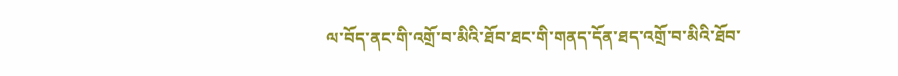ལ་བོད་ནང་གི་འགྲོ་བ་མིའི་ཐོབ་ཐང་གི་གནད་དོན་ཐད་འགྲོ་བ་མིའི་ཐོབ་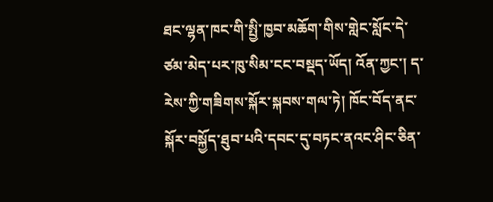ཐང་ལྷན་ཁང་གི་སྤྱི་ཁྱབ་མཆོག་གིས་གླེང་སློང་དེ་ཙམ་མེད་པར་ཁུ་སིམ་ངང་བསྡད་ཡོད། འོན་ཀྱང་། ད་རེས་ཀྱི་གཟིགས་སྐོར་སྐབས་གལ་ཏེ། ཁོང་བོད་ནང་སྐོར་བསྐྱོད་ཐུབ་པའི་དབང་དུ་བཏང་ནའང་ཤིང་ཅིན་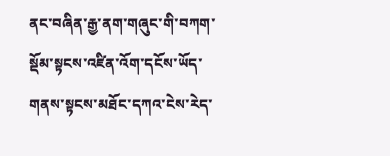ནང་བཞིན་རྒྱ་ནག་གཞུང་གི་བཀག་སྡོམ་སྟངས་འཛིན་འོག་དངོས་ཡོད་གནས་སྟངས་མཐོང་དཀའ་ངེས་རེད་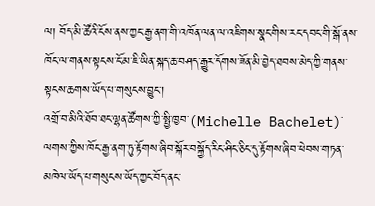ལ། བོད་མི་ཚོའི་ངོས་ནས་ཀྱང་རྒྱ་ནག་གི་འཁོན་ལན་ལ་འཇིགས་སྣང་གིས་རང་དབང་གི་སྒོ་ནས་ཁོང་ལ་གནས་སྟངས་ངོ་མ་ཇི་ཡིན་སྐད་ཆ་བཤད་རྒྱུར་དོགས་ཟོན་མི་བྱེད་ཐབས་མེད་ཀྱི་གནས་སྟངས་ཆགས་ཡོད་པ་གསུངས་བྱུང་།
འགྲོ་བ་མིའི་ཐོབ་ཐང་ལྷན་ཚོགས་ཀྱི་སྤྱི་ཁྱབ་(Michelle Bachelet)་ལགས་ཀྱིས་ཁོང་རྒྱ་ནག་ཏུ་རྟོགས་ཞིབ་སྐོར་བསྐྱོད་རིང་ཤིང་ཅིང་དུ་རྟོགས་ཞིབ་ཕེབས་གཏན་མཁེལ་ཡོད་པ་གསུངས་ཡོད་ཀྱང་བོད་ནང་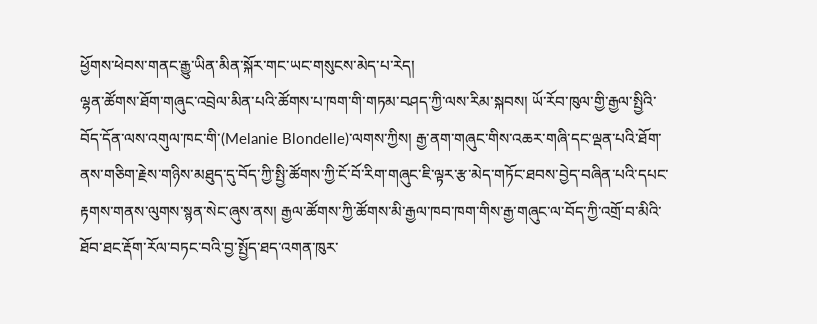ཕྱོགས་ཕེབས་གནང་རྒྱུ་ཡིན་མིན་སྐོར་གང་ཡང་གསུངས་མེད་པ་རེད།
ལྷན་ཚོགས་ཐོག་གཞུང་འབྲེལ་མིན་པའི་ཚོགས་པ་ཁག་གི་གཏམ་བཤད་ཀྱི་ལས་རིམ་སྐབས། ཡོ་རོབ་ཁུལ་གྱི་རྒྱལ་སྤྱིའི་བོད་དོན་ལས་འགུལ་ཁང་གི་(Melanie Blondelle)་ལགས་ཀྱིས། རྒྱ་ནག་གཞུང་གིས་འཆར་གཞི་དང་ལྡན་པའི་ཐོག་ནས་གཅིག་རྗེས་གཉིས་མཐུད་དུ་བོད་ཀྱི་སྤྱི་ཚོགས་ཀྱི་ངོ་བོ་རིག་གཞུང་ཇི་ལྟར་རྩ་མེད་གཏོང་ཐབས་བྱེད་བཞིན་པའི་དཔང་རྟགས་གནས་ལུགས་སྙན་སེང་ཞུས་ནས། རྒྱལ་ཚོགས་ཀྱི་ཚོགས་མི་རྒྱལ་ཁབ་ཁག་གིས་རྒྱ་གཞུང་ལ་བོད་ཀྱི་འགྲོ་བ་མིའི་ཐོབ་ཐང་རྡོག་རོལ་བཏང་བའི་བྱ་སྤྱོད་ཐད་འགན་ཁུར་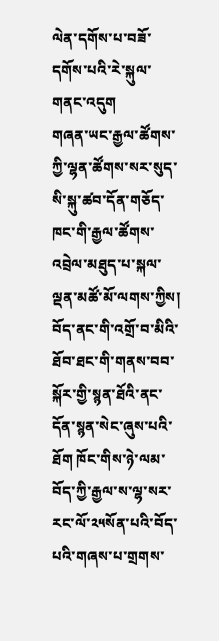ལེན་དགོས་པ་བཟོ་དགོས་པའི་རེ་སྐུལ་གནང་འདུག
གཞན་ཡང་རྒྱལ་ཚོགས་ཀྱི་ལྷན་ཚོགས་སར་སུད་སི་སྐུ་ཚབ་དོན་གཅོད་ཁང་གི་རྒྱལ་ཚོགས་འབྲེལ་མཐུད་པ་སྐལ་ལྡན་མཚོ་མོ་ལགས་ཀྱིས། བོད་ནང་གི་འགྲོ་བ་མིའི་ཐོབ་ཐང་གི་གནས་བབ་སྐོར་གྱི་སྙན་ཐོའི་ནང་དོན་སྙན་སེང་ཞུས་པའི་ཐོག ཁོང་གིས་ཉེ་ལམ་བོད་ཀྱི་རྒྱལ་ས་ལྷ་སར་རང་ལོ་༢༥སོན་པའི་བོད་པའི་གཞས་པ་གྲགས་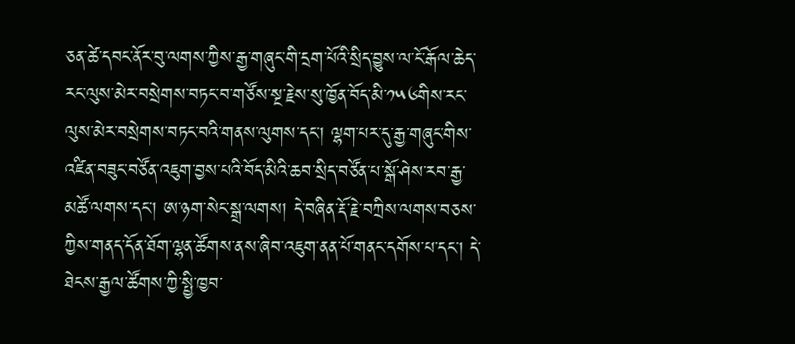ཅན་ཚེ་དབང་ནོར་བུ་ལགས་ཀྱིས་རྒྱ་གཞུང་གི་དྲག་པོའི་སྲིད་བྱུས་ལ་ངོ་རྒོལ་ཆེད་རང་ལུས་མེར་བསྲེགས་བཏང་བ་གཙོས་སྔ་རྗེས་སུ་ཁྱོན་བོད་མི་༡༥༦གིས་རང་ལུས་མེར་བསྲེགས་བཏང་བའི་གནས་ལུགས་དང་། ལྷག་པར་དུ་རྒྱ་གཞུང་གིས་འཛིན་བཟུང་བཙོན་འཇུག་བྱས་པའི་བོད་མིའི་ཆབ་སྲིད་བཙོན་པ་སྒོ་ཤེས་རབ་རྒྱ་མཚོ་ལགས་དང་། ཨ་ཉག་སེང་སྒྲ་ལགས། དེ་བཞིན་རྡོ་རྗེ་བཀྲིས་ལགས་བཅས་ཀྱིས་གནད་དོན་ཐོག་ལྷན་ཚོགས་ནས་ཞིབ་འཇུག་ནན་པོ་གནང་དགོས་པ་དང་། དེ་ཐེངས་རྒྱལ་ཚོགས་ཀྱི་སྤྱི་ཁྱབ་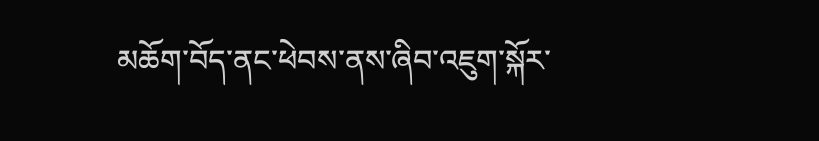མཆོག་བོད་ནང་ཕེབས་ནས་ཞིབ་འཇུག་སྐོར་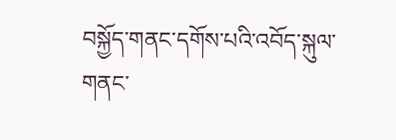བསྐྱོད་གནང་དགོས་པའི་འབོད་སྐུལ་གནང་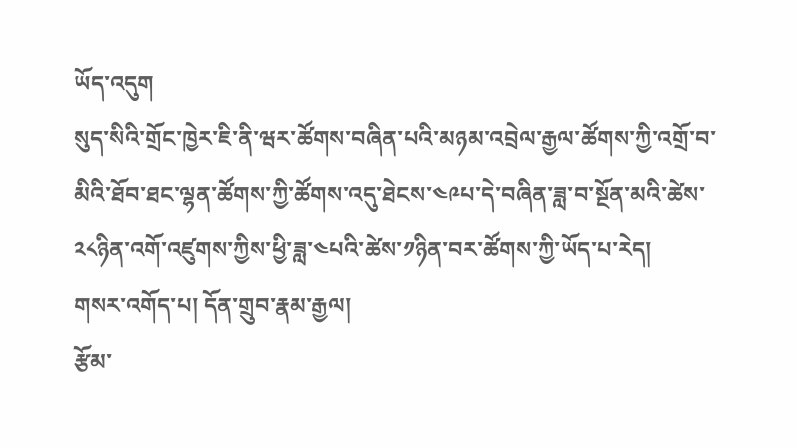ཡོད་འདུག
སུད་སིའི་གྲོང་ཁྱེར་ཇི་ནི་ཝར་ཚོགས་བཞིན་པའི་མཉམ་འབྲེལ་རྒྱལ་ཚོགས་ཀྱི་འགྲོ་བ་མིའི་ཐོབ་ཐང་ལྷན་ཚོགས་ཀྱི་ཚོགས་འདུ་ཐེངས་༤༩པ་དེ་བཞིན་ཟླ་བ་སྔོན་མའི་ཚེས་༢༨ཉིན་འགོ་འཛུགས་ཀྱིས་ཕྱི་ཟླ་༤པའི་ཚེས་༡ཉིན་བར་ཚོགས་ཀྱི་ཡོད་པ་རེད།
གསར་འགོད་པ། དོན་གྲུབ་རྣམ་རྒྱལ།
རྩོམ་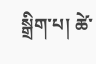སྒྲིག་པ། ཚེ་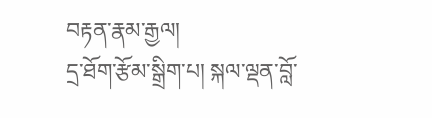བརྟན་རྣམ་རྒྱལ།
དྲ་ཐོག་རྩོམ་སྒྲིག་པ། སྐལ་ལྡན་བློ་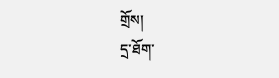གྲོས།
དྲ་ཐོག་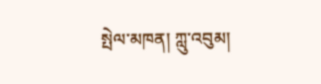སྤེལ་མཁན། ཀླུ་འབུམ།